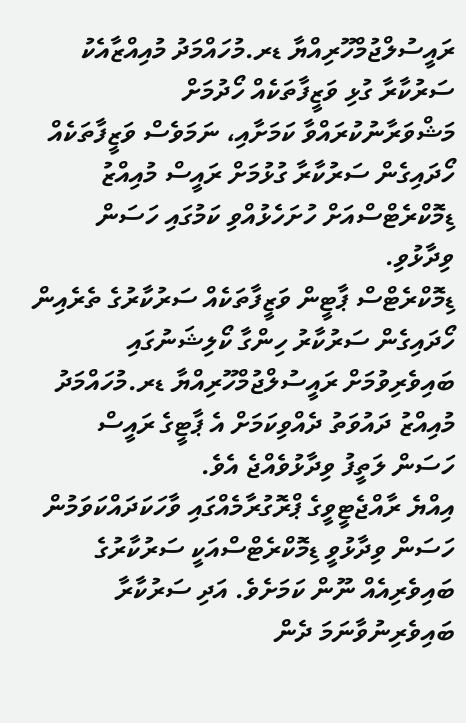ރައީސުލްޖުމްހޫރިއްޔާ ޑރ.މުހައްމަދު މުއިއްޒާއެކު ސަރުކާރާ ގުޅި ވަޒީފާތަކެއް ހޯދުމަށް މަޝްވަރާނުކުރައްވާ ކަމަށާއި، ނަމަވެސް ވަޒީފާތަކެއް ހޯދައިގެން ސަރުކާރާ ގުޅުމަށް ރައީސް މުއިއްޒު ޑިމޮކްރެޓްސްއަށް ހުށަހެޅުއްވި ކަމުގައި ހަސަން ވިދާޅުވި.
ޑިމޮކްރެޓްސް ޕާޓީން ވަޒީފާތަކެއް ސަރުކާރުގެ ތެރެއިން ހޯދައިގެން ސަރުކާރު ހިންގާ ކޯލިޝަނުގައި ބައިވެރިވުމަށް ރައީސުލްޖުމްހޫރިއްޔާ ޑރ.މުހައްމަދު މުއިއްޒު ދައުވަތު ދެއްވިކަމަށް އެ ޕާޓީގެ ރައީސް ހަސަން ލަތީފު ވިދާޅުވެއްޖެ އެވެ.
އިއްޔެ ރާއްޖެޓީވީގެ ޕްރޮގުރާމެއްގައި ވާހަކަދައްކަވަމުން ހަސަން ވިދާޅުވީ ޑިމޮކްރެޓްސްއަކީ ސަރުކާރުގެ ބައިވެރިއެއް ނޫން ކަމަށެވެ. އަދި ސަރުކާރާ ބައިވެރިނުވާނަމަ ދެން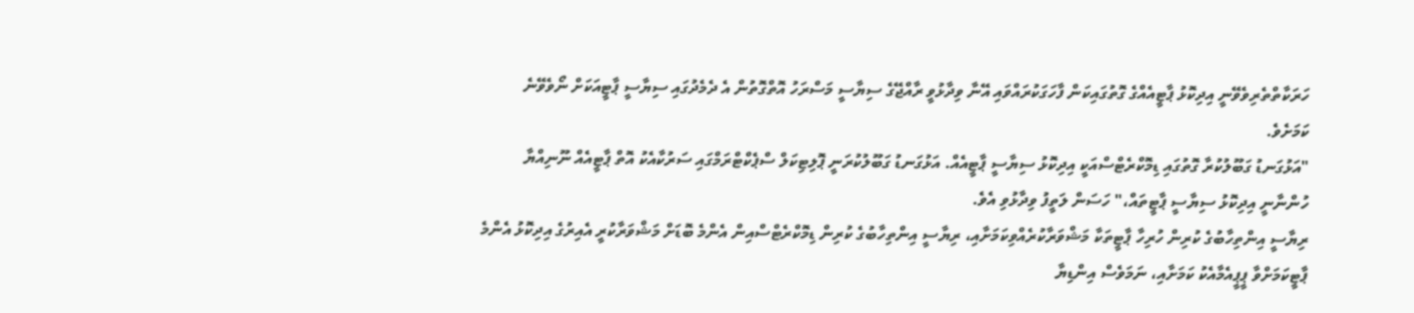ހަރަކާތްތެރިވެވޭނީ އިދިކޮޅު ޕާޓީއެއްގެ ގޮތުގައިކަން ފާހަގަކުރައްވައި އޭނާ ވިދާޅުވީ ރާއްޖޭގެ ސިޔާސީ މަސްރަހު އޮތްގޮތުން އެ ދެމެދުގައި ސިޔާސީ ޕާޓީއަކަށް ނޯވެވޭނެ ކަމަށެވެ.
"އަޅުގަނޑު ގަބޫލުކުރާ ގޮތުގައި ޑިމޮކްރެޓްސްއަކީ އިދިކޮޅު ސިޔާސީ ޕާޓީއެއް. އަޅުގަނޑު ގަބޫލުކުރަނީ ޕޮލިޓިކަލް ސްޕެކްޓްރަމްގައި ސަރުކާއެކު އޮތް ޕާޓީއެއް ނޫނިއްޔާ ހުންނާނީ އިދިކޮޅު ސިޔާސީ ޕާޓީތައް،" ހަސަން ލަތީފު ވިދާޅުވި އެވެ.
ރިޔާސީ އިންތިހާބުގެ ކުރިން ހުރިހާ ޕާޓީތަކާ މަޝްވަރާކުރެއްވިކަމަށާއި، ރިޔާސީ އިންތިހާބުގެ ކުރިން ޑިމޮކްރެޓްސްއިން އެންމެ ބޮޑަށް މަޝްވަރާކުރީ އެއިރުގެ އިދިކޮޅު އެންމެ ޕާޓީކަމަށްވާ ޕީޕީއެމާއެކު ކަމަށާއި، ނަމަވެސް އިންޑިޔާ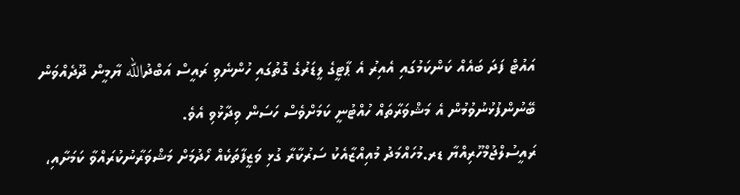އައުޓް ފަދަ ބައެއް ކަންކަމުގައި އެއިރު އެ ޕާޓީގެ ލީޑަރުގެ ގޮތުގައި ހުންނެވި ރައީސް އަބްދުالله ޔާމީން ދޫދެއްވަން ބޭނުންފުޅުނުވުމުން އެ މަޝްވަރާތައް ހުއްޓުނީ ކަމަށްވެސް ހަސަން ވިދާޅުވި އެވެ.
ރައީސުލްޖުމްހޫރިއްޔާ ޑރ.މުހައްމަދު މުއިއްޒާއެކު ސަރުކާރާ ގުޅި ވަޒީފާތަކެއް ހޯދުމަށް މަޝްވަރާނުކުރައްވާ ކަމަށާއި،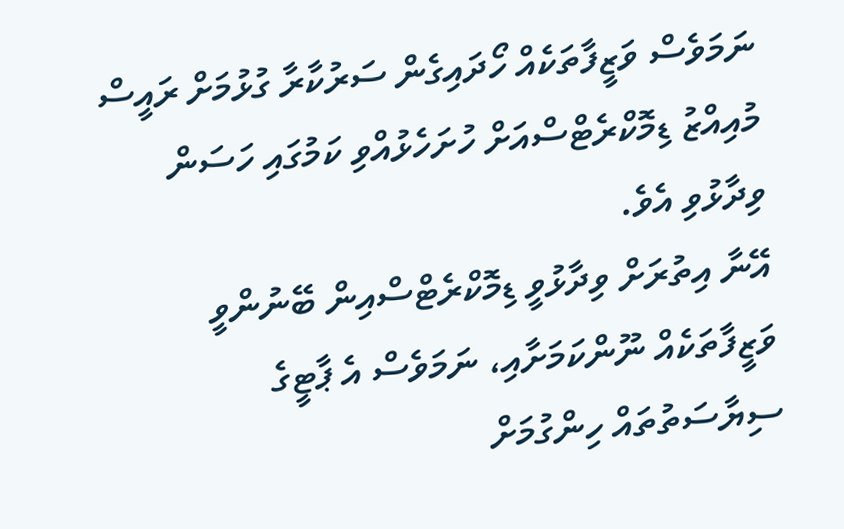ނަމަވެސް ވަޒީފާތަކެއް ހޯދައިގެން ސަރުކާރާ ގުޅުމަށް ރައީސް މުއިއްޒު ޑިމޮކްރެޓްސްއަށް ހުށަހެޅުއްވި ކަމުގައި ހަސަން ވިދާޅުވި އެވެ.
އޭނާ އިތުރަށް ވިދާޅުވީ ޑިމޮކްރެޓްސްއިން ބޭނުންވީ ވަޒީފާތަކެއް ނޫންކަމަށާއި، ނަމަވެސް އެ ޕާޓީގެ ސިޔާސަތުތައް ހިންގުމަށް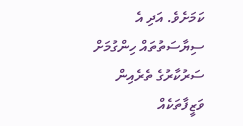ކަމަށެވެ. އަދި އެ ސިޔާސަތުތައް ހިންގުމަށް ސަރުކާރުގެ ތެރެއިން ވަޒީފާތަކެއް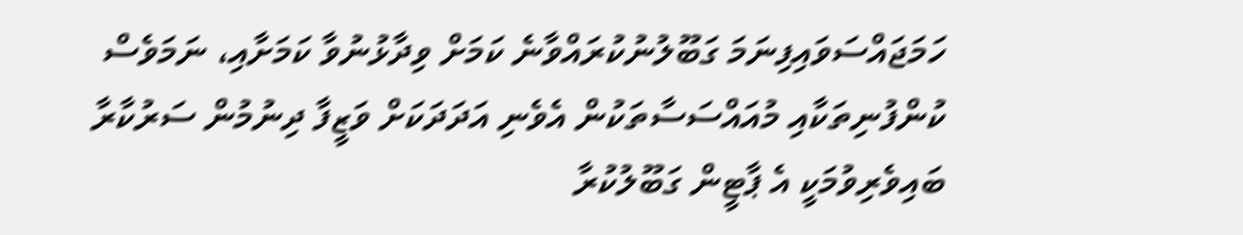ހަމަޖައްސަވައިފިނަމަ ގަބޫލުނުކުރައްވާނެ ކަމަށް ވިދާޅުނުވާ ކަމަށާއި، ނަމަވެސް ކުންފުނިތަކާއި މުއައްސަސާތަކުން އެވެނި އަދަދަކަށް ވަޒީފާ ދިނުމުން ސަރުކާރާ ބައިވެރިވުމަކީ އެ ޕާޓީން ގަބޫލުކުރާ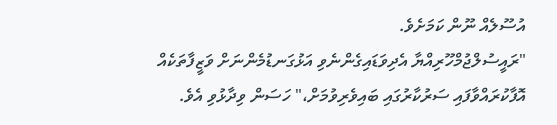އުސޫލެއް ނޫން ކަމަށެވެ.
"ރައީސުލްޖުމްހޫރިއްޔާ އެދިވަޑައިގެންނެވި އަޅުގަނޑުމެންނަށް ވަޒީފާތަކެއް އޮފާކުރައްވާފައި ސަރުކާރުގައި ބައިވެރިވުމަށް،" ހަސަން ވިދާޅުވި އެވެ.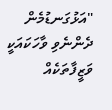"އަޅުގަނޑުމެން ދެންނެވި ވާހަކައަކީ ވަޒީފާތަކެއް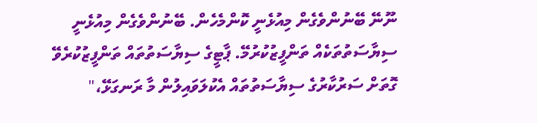ނޫނޭ ބޭނުންވެގެން މިއުޅެނީ ކޮންމެހެން. ބޭނުންވެގެން މިއުޅެނީ ސިޔާސަތުތަކެއް ތަންފީޒުކުރުމޭ. ޕާޓީގެ ސިޔާސަތުތައް ތަންފީޒުކުރެވޭ ގޮތަށް ސަރުކާރުގެ ސިޔާސަތުތައް އެކުލަވައިލުން މާ ރަނގަޅޭ،"